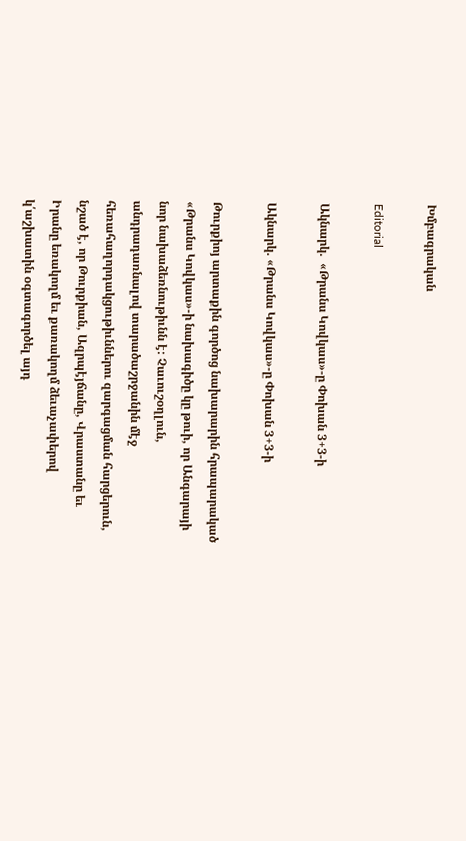Խմբագրական

Editorial

Ակնարկ.  «Թրանս Կովկաս»-ը Փոխան 3+3-ի

Ակնարկ. «Թրանս Կովկաս»-ը Փոխան 3+3-ի

Թուրքիոյ արտաքին գործոց նախարարին հրապարակած «Թրանս Կովկաս»-ի նախագիծը կը թուի, որ Անգարայի նոր նախաձեռնութիւնն է: Չաւուշօղլուն, անդրադառնալով տարածաշրջանին մէջ հեռահաղորդակցութիւններու զարգացման հարցերուն, նշած է, որ Թուրքիան, Ազրպէյճանը, Վրաստանը եւ Իրանը եռակողմ եւ քառակողմ ձեւաչափերով կ՛աշխատին օգտագործել այդ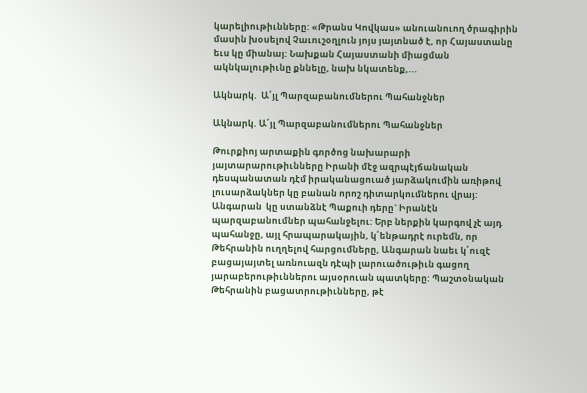կարելիութիւնները: «Թրանս Կովկաս» անուանուող ծրագիրին մասին խօսելով Չաւուշօղլուն յոյս յայտնած է, որ Հայաստանը եւս կը միանայ: Նախքան Հայաստանի միացման ակնկալութիւնը քննելը, նախ նկատենք,...

Ակնարկ.  Ա՛յլ Պարզաբանումներու Պահանջներ

Ակնարկ. Ա՛յլ Պարզաբանումներու Պահանջներ

Թուրքիոյ արտաքին գործոց նախարարի յայտարարութիւնները Իրանի մէջ ազրպէյճանական դեսպանատան դէմ իրականացուած յարձակումին առիթով լուսարձակներ կը բանան որոշ դիտարկումներու վրայ: Անգարան  կը ստանձնէ Պաքուի դերը` Իրանէն պարզաբանումներ պահանջելու: Երբ ներքին կարգով չէ այդ պահանջը, այլ հրապարակային, կ՛ենթադրէ ուրեմն, որ Թեհրանին ուղղելով հարցումները, Անգարան նաեւ կ՛ուզէ բացայայտել առնուազն դէպի լարուածութիւն գացող յարաբերութիւններու այսօրուան պատկերը: Պաշտօնական Թեհրանին բացատրութիւնները, թէ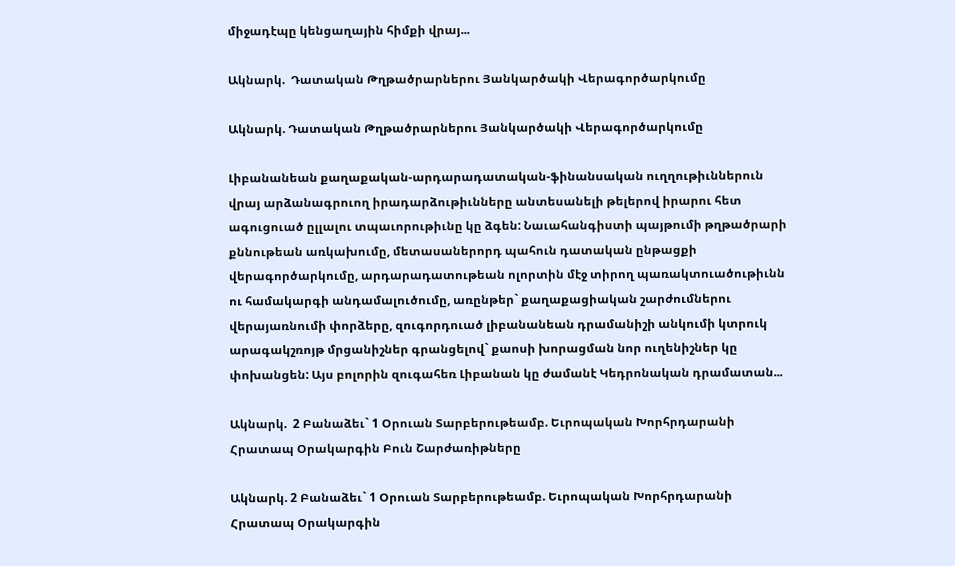միջադէպը կենցաղային հիմքի վրայ...

Ակնարկ.  Դատական Թղթածրարներու Յանկարծակի Վերագործարկումը

Ակնարկ. Դատական Թղթածրարներու Յանկարծակի Վերագործարկումը

Լիբանանեան քաղաքական-արդարադատական-ֆինանսական ուղղութիւններուն վրայ արձանագրուող իրադարձութիւնները անտեսանելի թելերով իրարու հետ ագուցուած ըլլալու տպաւորութիւնը կը ձգեն: Նաւահանգիստի պայթումի թղթածրարի քննութեան առկախումը, մետասաներորդ պահուն դատական ընթացքի վերագործարկումը, արդարադատութեան ոլորտին մէջ տիրող պառակտուածութիւնն ու համակարգի անդամալուծումը, առընթեր` քաղաքացիական շարժումներու վերայառնումի փորձերը, զուգորդուած լիբանանեան դրամանիշի անկումի կտրուկ արագակշռոյթ մրցանիշներ գրանցելով` քաոսի խորացման նոր ուղենիշներ կը փոխանցեն: Այս բոլորին զուգահեռ Լիբանան կը ժամանէ Կեդրոնական դրամատան...

Ակնարկ.  2 Բանաձեւ` 1 Օրուան Տարբերութեամբ. Եւրոպական Խորհրդարանի Հրատապ Օրակարգին Բուն Շարժառիթները

Ակնարկ. 2 Բանաձեւ` 1 Օրուան Տարբերութեամբ. Եւրոպական Խորհրդարանի Հրատապ Օրակարգին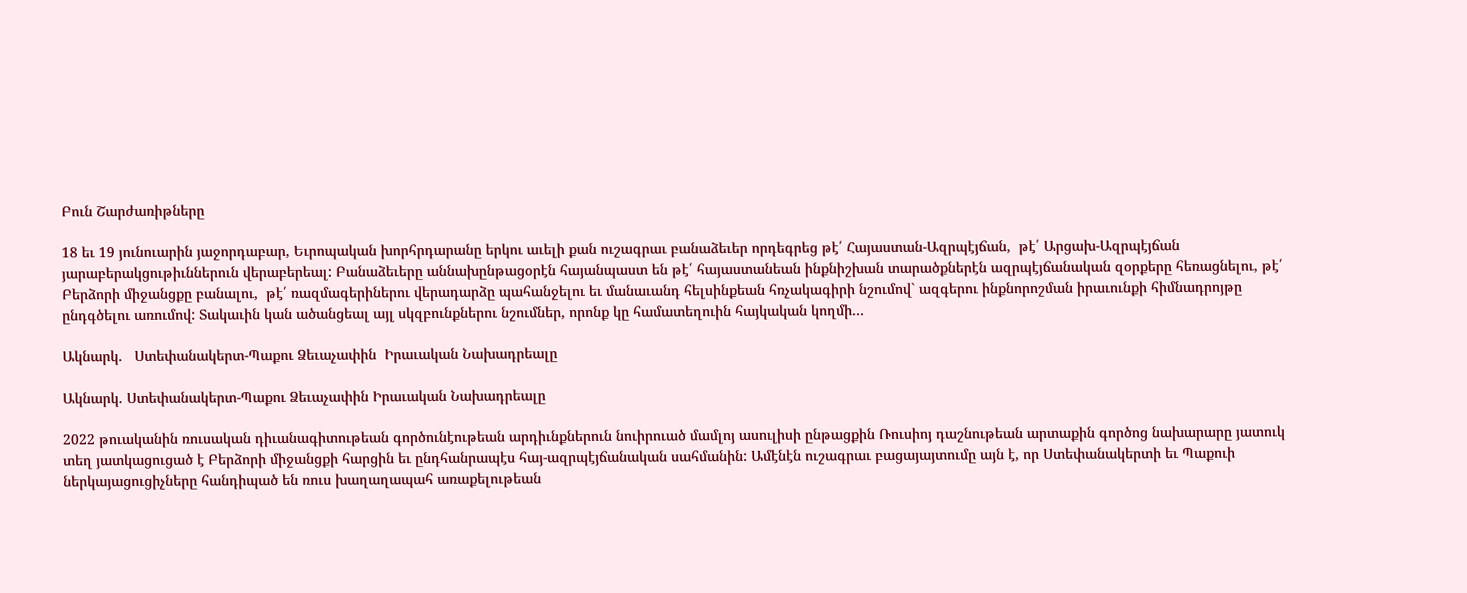Բուն Շարժառիթները

18 եւ 19 յունուարին յաջորդաբար, Եւրոպական խորհրդարանը երկու աւելի քան ուշագրաւ բանաձեւեր որդեգրեց թէ՛ Հայաստան-Ազրպէյճան,  թէ՛ Արցախ-Ազրպէյճան յարաբերակցութիւններուն վերաբերեալ: Բանաձեւերը աննախընթացօրէն հայանպաստ են թէ՛ հայաստանեան ինքնիշխան տարածքներէն ազրպէյճանական զօրքերը հեռացնելու, թէ՛ Բերձորի միջանցքը բանալու,  թէ՛ ռազմագերիներու վերադարձը պահանջելու եւ մանաւանդ հելսինքեան հռչակագիրի նշումով` ազգերու ինքնորոշման իրաւունքի հիմնադրոյթը ընդգծելու առումով: Տակաւին կան ածանցեալ այլ սկզբունքներու նշումներ, որոնք կը համատեղուին հայկական կողմի...

Ակնարկ.   Ստեփանակերտ-Պաքու Ձեւաչափին  Իրաւական Նախադրեալը

Ակնարկ. Ստեփանակերտ-Պաքու Ձեւաչափին Իրաւական Նախադրեալը

2022 թուականին ռուսական դիւանագիտութեան գործունէութեան արդիւնքներուն նուիրուած մամլոյ ասուլիսի ընթացքին Ռուսիոյ դաշնութեան արտաքին գործոց նախարարը յատուկ տեղ յատկացուցած է Բերձորի միջանցքի հարցին եւ ընդհանրապէս հայ-ազրպէյճանական սահմանին: Ամէնէն ուշագրաւ բացայայտումը այն է, որ Ստեփանակերտի եւ Պաքուի ներկայացուցիչները հանդիպած են ռուս խաղաղապահ առաքելութեան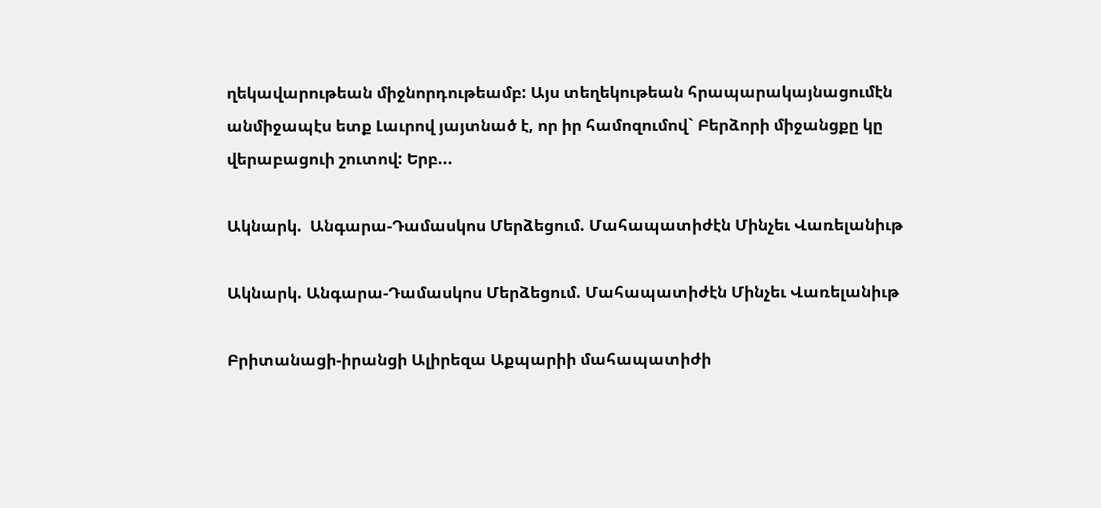ղեկավարութեան միջնորդութեամբ: Այս տեղեկութեան հրապարակայնացումէն անմիջապէս ետք Լաւրով յայտնած է, որ իր համոզումով` Բերձորի միջանցքը կը վերաբացուի շուտով: Երբ...

Ակնարկ.  Անգարա-Դամասկոս Մերձեցում. Մահապատիժէն Մինչեւ Վառելանիւթ

Ակնարկ. Անգարա-Դամասկոս Մերձեցում. Մահապատիժէն Մինչեւ Վառելանիւթ

Բրիտանացի-իրանցի Ալիրեզա Աքպարիի մահապատիժի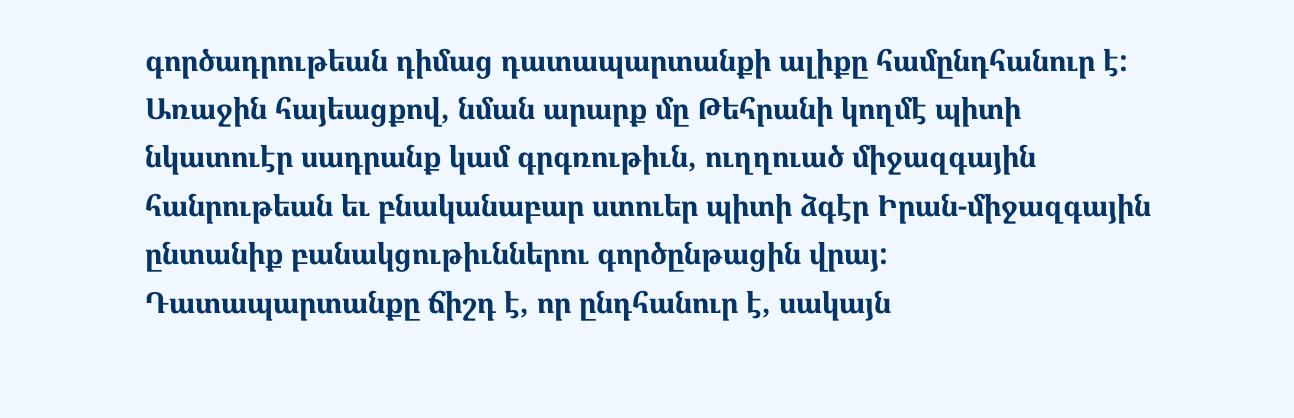գործադրութեան դիմաց դատապարտանքի ալիքը համընդհանուր է: Առաջին հայեացքով, նման արարք մը Թեհրանի կողմէ պիտի նկատուէր սադրանք կամ գրգռութիւն, ուղղուած միջազգային հանրութեան եւ բնականաբար ստուեր պիտի ձգէր Իրան-միջազգային ընտանիք բանակցութիւններու գործընթացին վրայ: Դատապարտանքը ճիշդ է, որ ընդհանուր է, սակայն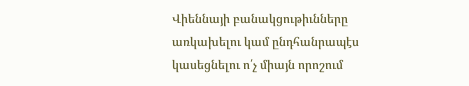Վիեննայի բանակցութիւնները առկախելու կամ ընդհանրապէս կասեցնելու ո՛չ միայն որոշում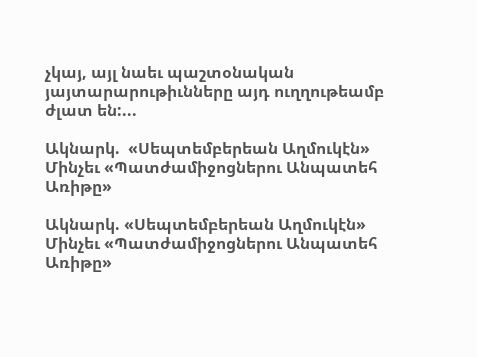չկայ, այլ նաեւ պաշտօնական յայտարարութիւնները այդ ուղղութեամբ ժլատ են:...

Ակնարկ.  «Սեպտեմբերեան Աղմուկէն» Մինչեւ «Պատժամիջոցներու Անպատեհ Առիթը»

Ակնարկ. «Սեպտեմբերեան Աղմուկէն» Մինչեւ «Պատժամիջոցներու Անպատեհ Առիթը»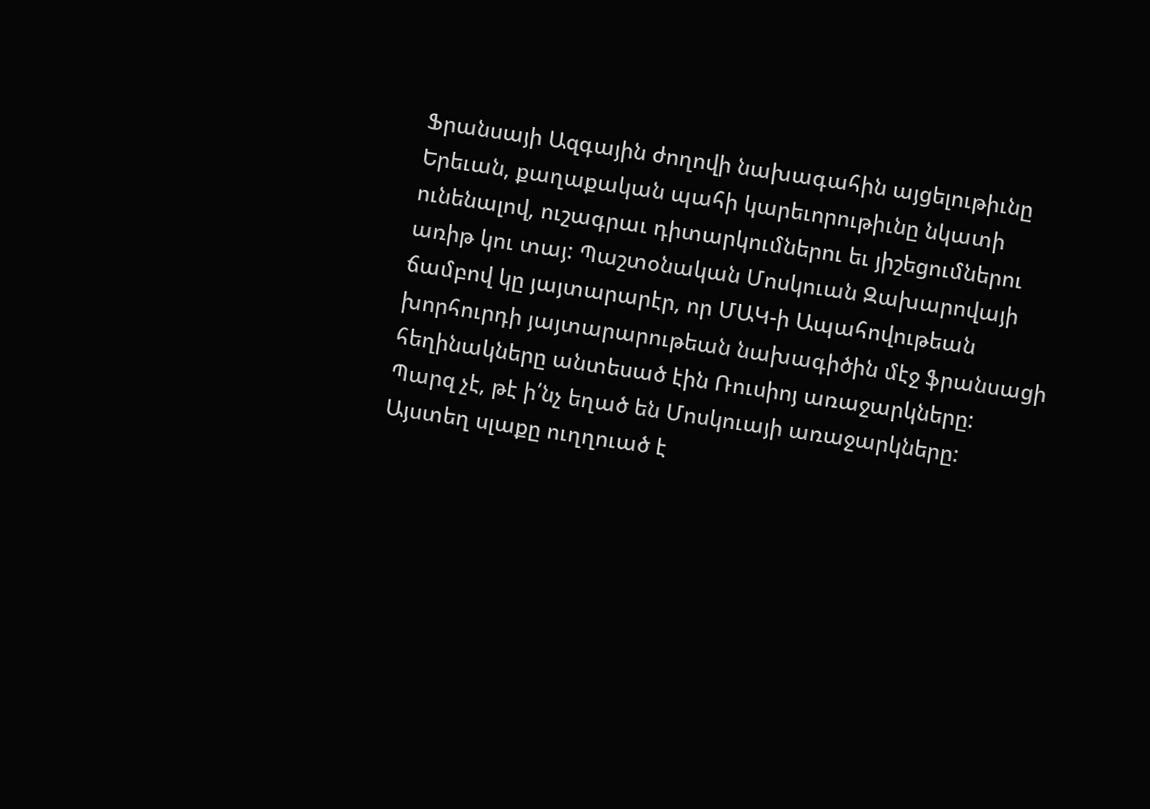Ֆրանսայի Ազգային ժողովի նախագահին այցելութիւնը Երեւան, քաղաքական պահի կարեւորութիւնը նկատի ունենալով, ուշագրաւ դիտարկումներու եւ յիշեցումներու առիթ կու տայ: Պաշտօնական Մոսկուան Զախարովայի ճամբով կը յայտարարէր, որ ՄԱԿ-ի Ապահովութեան խորհուրդի յայտարարութեան նախագիծին մէջ ֆրանսացի հեղինակները անտեսած էին Ռուսիոյ առաջարկները: Պարզ չէ, թէ ի՛նչ եղած են Մոսկուայի առաջարկները: Այստեղ սլաքը ուղղուած է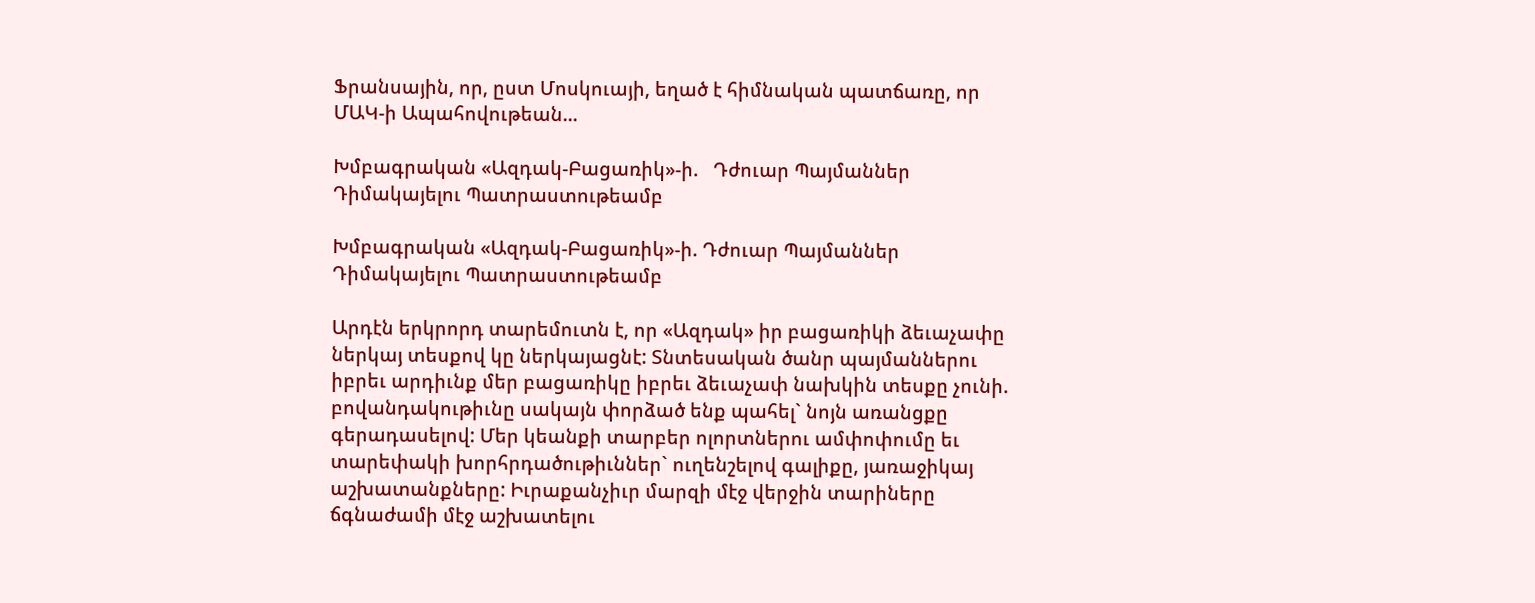Ֆրանսային, որ, ըստ Մոսկուայի, եղած է հիմնական պատճառը, որ ՄԱԿ-ի Ապահովութեան...

Խմբագրական «Ազդակ-Բացառիկ»-ի.   Դժուար Պայմաններ Դիմակայելու Պատրաստութեամբ

Խմբագրական «Ազդակ-Բացառիկ»-ի. Դժուար Պայմաններ Դիմակայելու Պատրաստութեամբ

Արդէն երկրորդ տարեմուտն է, որ «Ազդակ» իր բացառիկի ձեւաչափը ներկայ տեսքով կը ներկայացնէ: Տնտեսական ծանր պայմաններու իբրեւ արդիւնք մեր բացառիկը իբրեւ ձեւաչափ նախկին տեսքը չունի. բովանդակութիւնը սակայն փորձած ենք պահել` նոյն առանցքը գերադասելով: Մեր կեանքի տարբեր ոլորտներու ամփոփումը եւ տարեփակի խորհրդածութիւններ` ուղենշելով գալիքը, յառաջիկայ աշխատանքները: Իւրաքանչիւր մարզի մէջ վերջին տարիները ճգնաժամի մէջ աշխատելու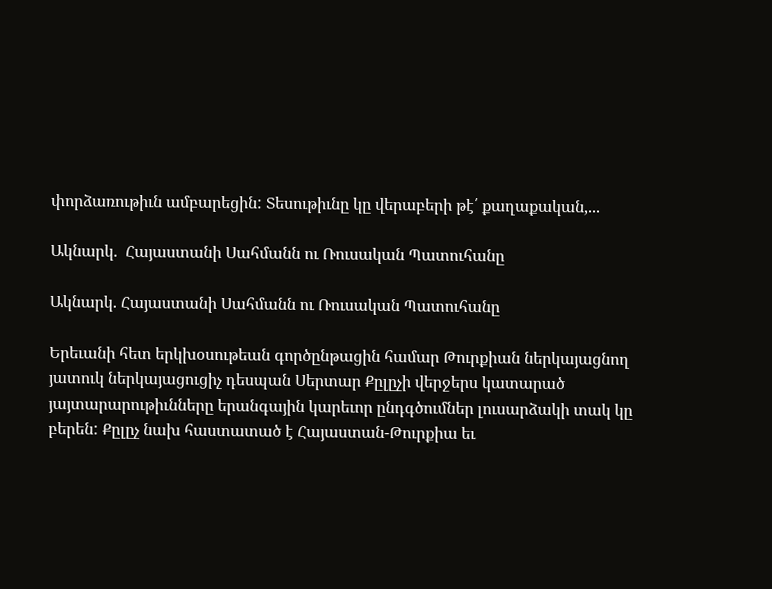փորձառութիւն ամբարեցին: Տեսութիւնը կը վերաբերի թէ՛ քաղաքական,...

Ակնարկ.  Հայաստանի Սահմանն ու Ռուսական Պատուհանը

Ակնարկ. Հայաստանի Սահմանն ու Ռուսական Պատուհանը

Երեւանի հետ երկխօսութեան գործընթացին համար Թուրքիան ներկայացնող յատուկ ներկայացուցիչ դեսպան Սերտար Քըլըչի վերջերս կատարած յայտարարութիւնները երանգային կարեւոր ընդգծումներ լուսարձակի տակ կը բերեն: Քըլըչ նախ հաստատած է Հայաստան-Թուրքիա եւ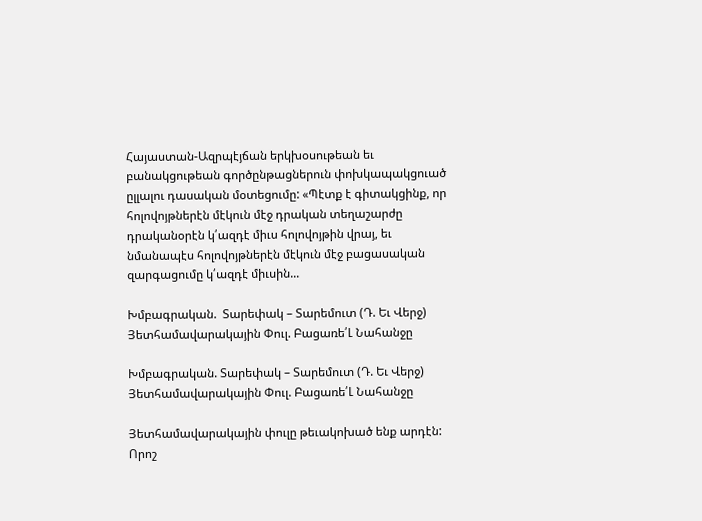Հայաստան-Ազրպէյճան երկխօսութեան եւ բանակցութեան գործընթացներուն փոխկապակցուած ըլլալու դասական մօտեցումը: «Պէտք է գիտակցինք, որ հոլովոյթներէն մէկուն մէջ դրական տեղաշարժը դրականօրէն կ՛ազդէ միւս հոլովոյթին վրայ, եւ նմանապէս հոլովոյթներէն մէկուն մէջ բացասական զարգացումը կ՛ազդէ միւսին...

Խմբագրական.  Տարեփակ – Տարեմուտ (Դ. Եւ Վերջ)  Յետհամավարակային Փուլ. Բացառե՛Լ Նահանջը

Խմբագրական. Տարեփակ – Տարեմուտ (Դ. Եւ Վերջ) Յետհամավարակային Փուլ. Բացառե՛Լ Նահանջը

Յետհամավարակային փուլը թեւակոխած ենք արդէն: Որոշ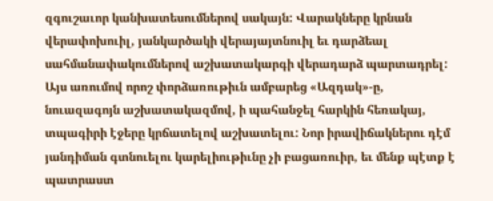զգուշաւոր կանխատեսումներով սակայն: Վարակները կրնան վերափոխուիլ, յանկարծակի վերայայտնուիլ եւ դարձեալ սահմանափակումներով աշխատակարգի վերադարձ պարտադրել: Այս առումով որոշ փորձառութիւն ամբարեց «Ազդակ»-ը, նուազագոյն աշխատակազմով, ի պահանջել հարկին հեռակայ, տպագիրի էջերը կրճատելով աշխատելու: Նոր իրավիճակներու դէմ յանդիման գտնուելու կարելիութիւնը չի բացառուիր, եւ մենք պէտք է պատրաստ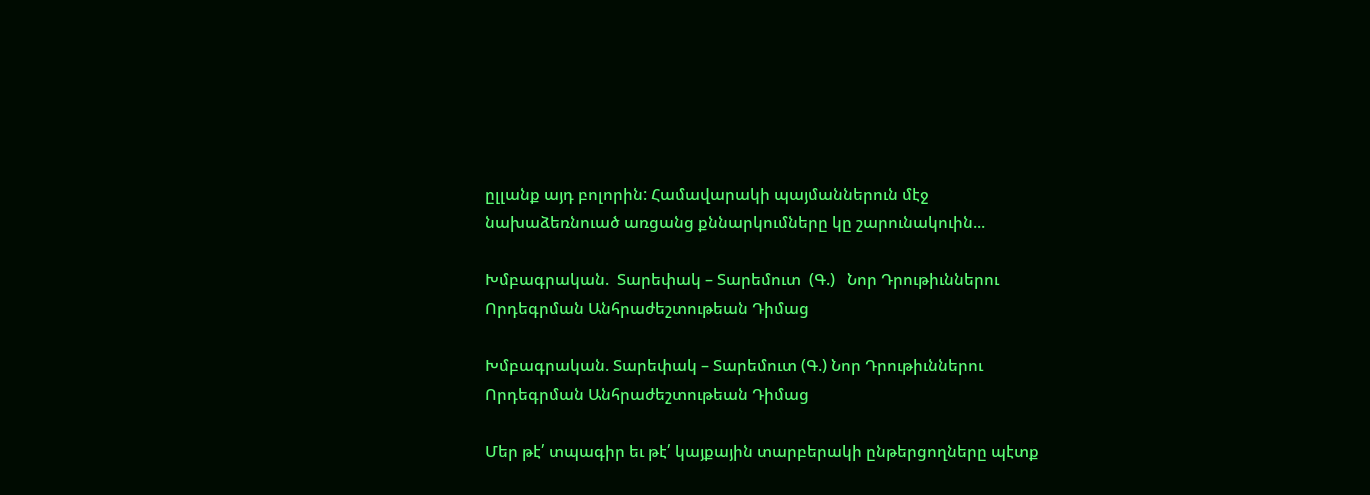ըլլանք այդ բոլորին: Համավարակի պայմաններուն մէջ նախաձեռնուած առցանց քննարկումները կը շարունակուին...

Խմբագրական.  Տարեփակ – Տարեմուտ  (Գ.)   Նոր Դրութիւններու Որդեգրման Անհրաժեշտութեան Դիմաց

Խմբագրական. Տարեփակ – Տարեմուտ (Գ.) Նոր Դրութիւններու Որդեգրման Անհրաժեշտութեան Դիմաց

Մեր թէ՛ տպագիր եւ թէ՛ կայքային տարբերակի ընթերցողները պէտք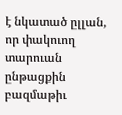է նկատած ըլլան, որ փակուող տարուան ընթացքին բազմաթիւ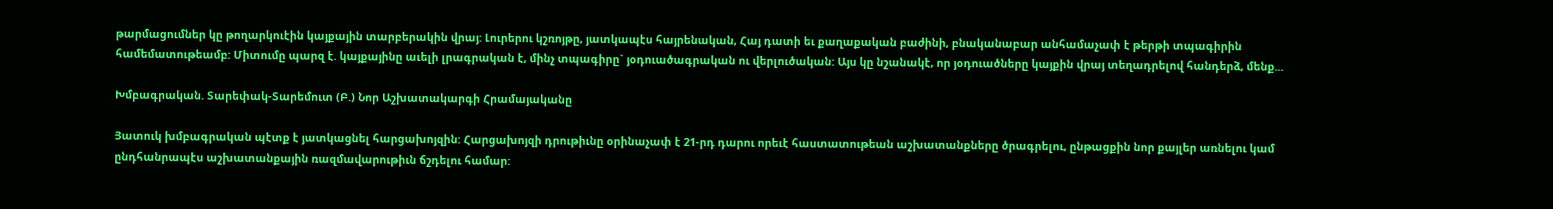թարմացումներ կը թողարկուէին կայքային տարբերակին վրայ: Լուրերու կշռոյթը, յատկապէս հայրենական, Հայ դատի եւ քաղաքական բաժինի, բնականաբար անհամաչափ է թերթի տպագիրին համեմատութեամբ: Միտումը պարզ է. կայքայինը աւելի լրագրական է, մինչ տպագիրը` յօդուածագրական ու վերլուծական: Այս կը նշանակէ, որ յօդուածները կայքին վրայ տեղադրելով հանդերձ, մենք...

Խմբագրական. Տարեփակ-Տարեմուտ (Բ.) Նոր Աշխատակարգի Հրամայականը

Յատուկ խմբագրական պէտք է յատկացնել հարցախոյզին: Հարցախոյզի դրութիւնը օրինաչափ է 21-րդ դարու որեւէ հաստատութեան աշխատանքները ծրագրելու, ընթացքին նոր քայլեր առնելու կամ ընդհանրապէս աշխատանքային ռազմավարութիւն ճշդելու համար: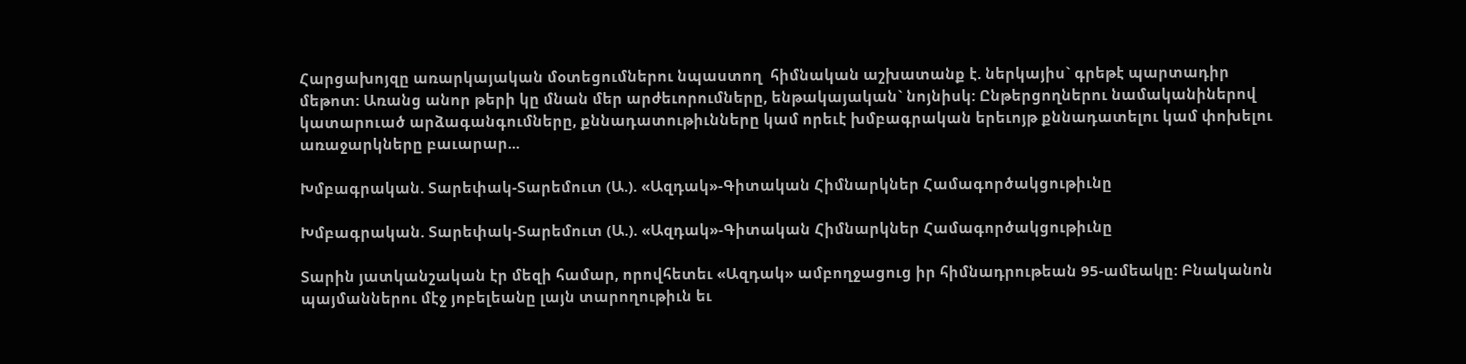Հարցախոյզը առարկայական մօտեցումներու նպաստող  հիմնական աշխատանք է. ներկայիս` գրեթէ պարտադիր մեթոտ: Առանց անոր թերի կը մնան մեր արժեւորումները, ենթակայական` նոյնիսկ: Ընթերցողներու նամականիներով կատարուած արձագանգումները, քննադատութիւնները կամ որեւէ խմբագրական երեւոյթ քննադատելու կամ փոխելու առաջարկները բաւարար...

Խմբագրական. Տարեփակ-Տարեմուտ (Ա.). «Ազդակ»-Գիտական Հիմնարկներ Համագործակցութիւնը

Խմբագրական. Տարեփակ-Տարեմուտ (Ա.). «Ազդակ»-Գիտական Հիմնարկներ Համագործակցութիւնը

Տարին յատկանշական էր մեզի համար, որովհետեւ «Ազդակ» ամբողջացուց իր հիմնադրութեան 95-ամեակը: Բնականոն պայմաններու մէջ յոբելեանը լայն տարողութիւն եւ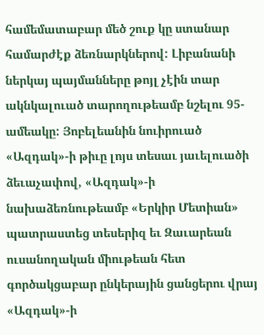համեմատաբար մեծ շուք կը ստանար համարժէք ձեռնարկներով: Լիբանանի ներկայ պայմանները թոյլ չէին տար ակնկալուած տարողութեամբ նշելու 95-ամեակը: Յոբելեանին նուիրուած «Ազդակ»-ի թիւը լոյս տեսաւ յաւելուածի ձեւաչափով, «Ազդակ»-ի նախաձեռնութեամբ «Երկիր Մետիան» պատրաստեց տեսերիզ եւ Զաւարեան ուսանողական միութեան հետ գործակցաբար ընկերային ցանցերու վրայ «Ազդակ»-ի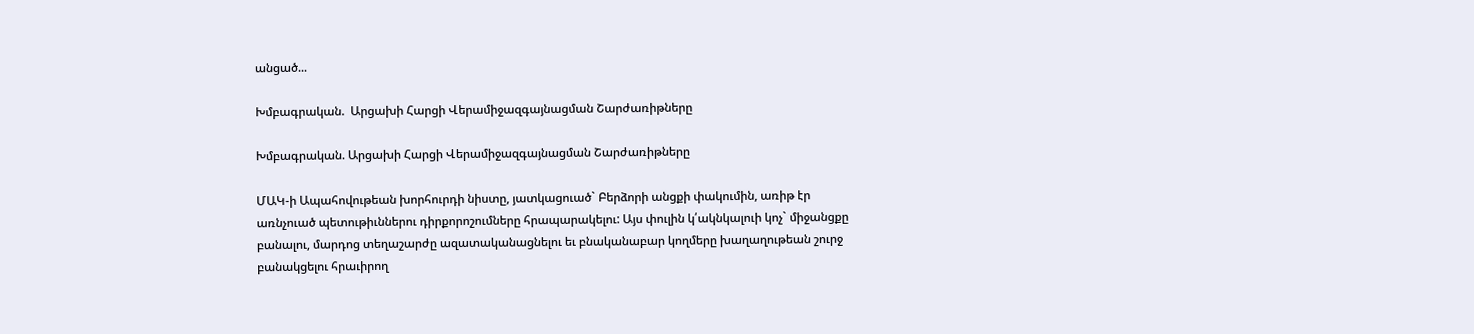անցած...

Խմբագրական.  Արցախի Հարցի Վերամիջազգայնացման Շարժառիթները

Խմբագրական. Արցախի Հարցի Վերամիջազգայնացման Շարժառիթները

ՄԱԿ-ի Ապահովութեան խորհուրդի նիստը, յատկացուած` Բերձորի անցքի փակումին, առիթ էր առնչուած պետութիւններու դիրքորոշումները հրապարակելու: Այս փուլին կ՛ակնկալուի կոչ` միջանցքը բանալու, մարդոց տեղաշարժը ազատականացնելու եւ բնականաբար կողմերը խաղաղութեան շուրջ բանակցելու հրաւիրող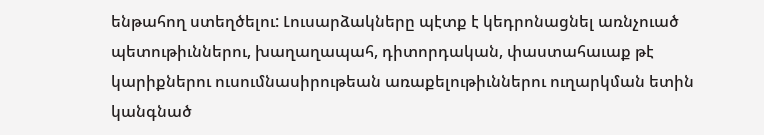ենթահող ստեղծելու: Լուսարձակները պէտք է կեդրոնացնել առնչուած պետութիւններու, խաղաղապահ, դիտորդական, փաստահաւաք թէ կարիքներու ուսումնասիրութեան առաքելութիւններու ուղարկման ետին կանգնած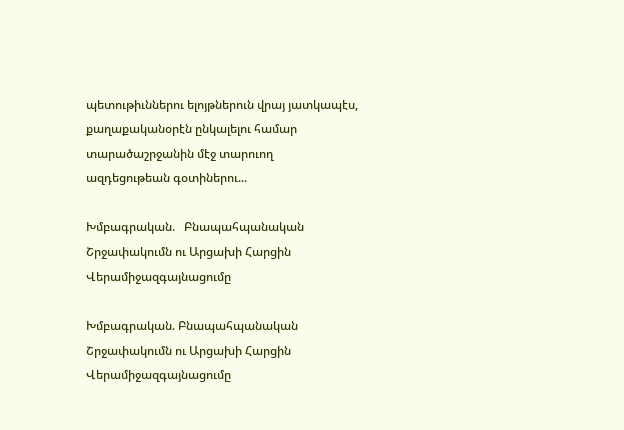պետութիւններու ելոյթներուն վրայ յատկապէս, քաղաքականօրէն ընկալելու համար տարածաշրջանին մէջ տարուող ազդեցութեան գօտիներու...

Խմբագրական.   Բնապահպանական Շրջափակումն ու Արցախի Հարցին Վերամիջազգայնացումը

Խմբագրական. Բնապահպանական Շրջափակումն ու Արցախի Հարցին Վերամիջազգայնացումը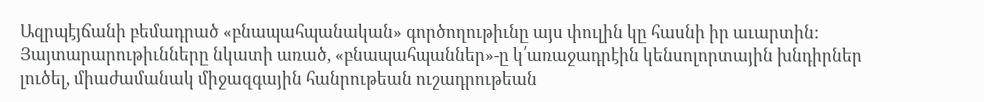Ազրպէյճանի բեմադրած «բնապահպանական» գործողութիւնը այս փուլին կը հասնի իր աւարտին: Յայտարարութիւնները նկատի առած, «բնապահպաններ»-ը կ՛առաջադրէին կենսոլորտային խնդիրներ լուծել, միաժամանակ միջազգային հանրութեան ուշադրութեան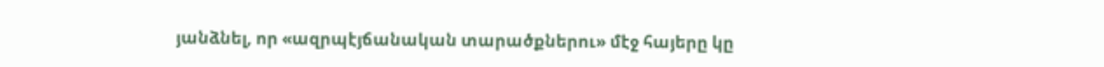յանձնել, որ «ազրպէյճանական տարածքներու» մէջ հայերը կը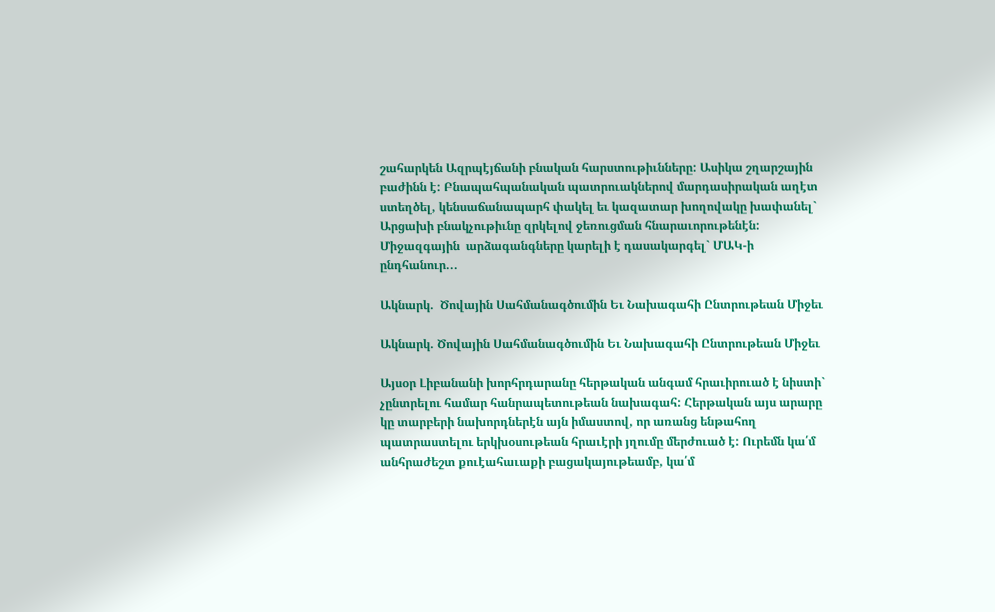շահարկեն Ազրպէյճանի բնական հարստութիւնները: Ասիկա շղարշային բաժինն է: Բնապահպանական պատրուակներով մարդասիրական աղէտ ստեղծել, կենսաճանապարհ փակել եւ կազատար խողովակը խափանել` Արցախի բնակչութիւնը զրկելով ջեռուցման հնարաւորութենէն: Միջազգային  արձագանգները կարելի է դասակարգել` ՄԱԿ-ի ընդհանուր...

Ակնարկ.  Ծովային Սահմանագծումին Եւ Նախագահի Ընտրութեան Միջեւ

Ակնարկ. Ծովային Սահմանագծումին Եւ Նախագահի Ընտրութեան Միջեւ

Այսօր Լիբանանի խորհրդարանը հերթական անգամ հրաւիրուած է նիստի` չընտրելու համար հանրապետութեան նախագահ: Հերթական այս արարը կը տարբերի նախորդներէն այն իմաստով, որ առանց ենթահող պատրաստելու երկխօսութեան հրաւէրի յղումը մերժուած է: Ուրեմն կա՛մ անհրաժեշտ քուէահաւաքի բացակայութեամբ, կա՛մ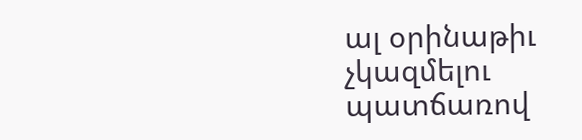ալ օրինաթիւ չկազմելու պատճառով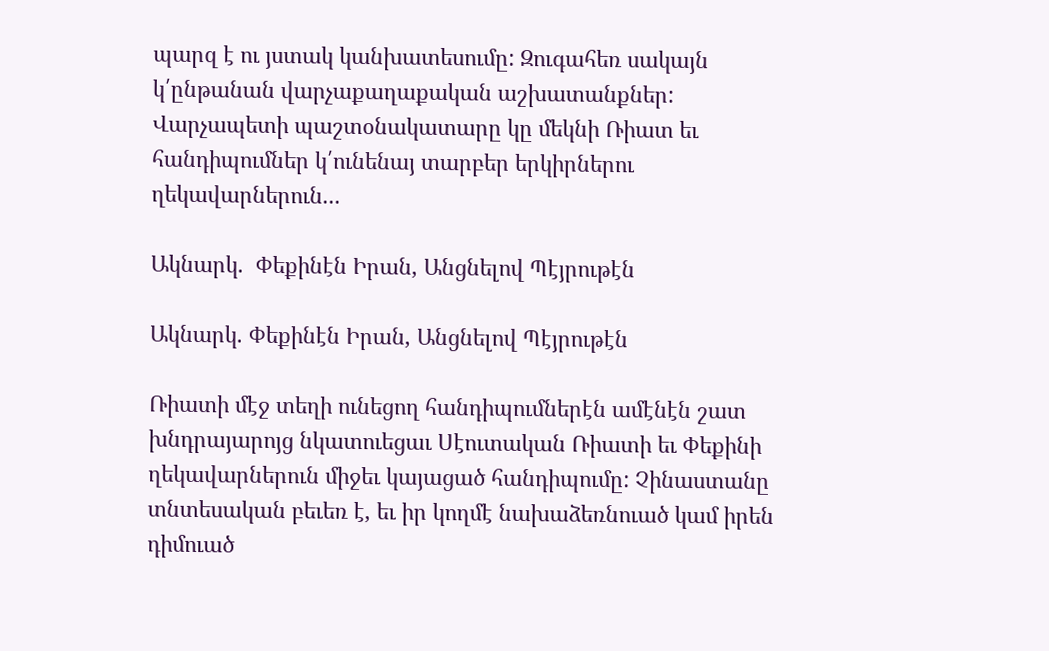պարզ է ու յստակ կանխատեսումը: Զուգահեռ սակայն կ՛ընթանան վարչաքաղաքական աշխատանքներ: Վարչապետի պաշտօնակատարը կը մեկնի Ռիատ եւ հանդիպումներ կ՛ունենայ տարբեր երկիրներու ղեկավարներուն...

Ակնարկ.  Փեքինէն Իրան, Անցնելով Պէյրութէն

Ակնարկ. Փեքինէն Իրան, Անցնելով Պէյրութէն

Ռիատի մէջ տեղի ունեցող հանդիպումներէն ամէնէն շատ խնդրայարոյց նկատուեցաւ Սէուտական Ռիատի եւ Փեքինի ղեկավարներուն միջեւ կայացած հանդիպումը: Չինաստանը տնտեսական բեւեռ է, եւ իր կողմէ նախաձեռնուած կամ իրեն դիմուած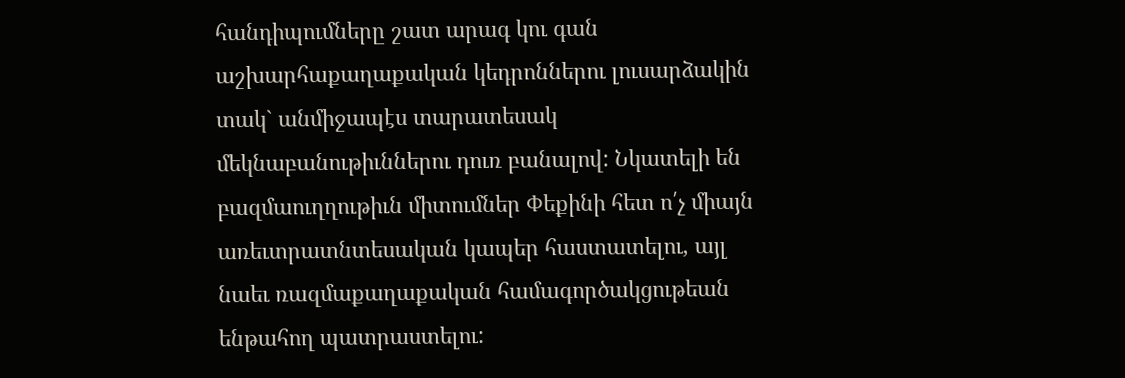հանդիպումները շատ արագ կու գան աշխարհաքաղաքական կեդրոններու լուսարձակին տակ` անմիջապէս տարատեսակ մեկնաբանութիւններու դուռ բանալով: Նկատելի են բազմաուղղութիւն միտումներ Փեքինի հետ ո՛չ միայն առեւտրատնտեսական կապեր հաստատելու, այլ նաեւ ռազմաքաղաքական համագործակցութեան ենթահող պատրաստելու: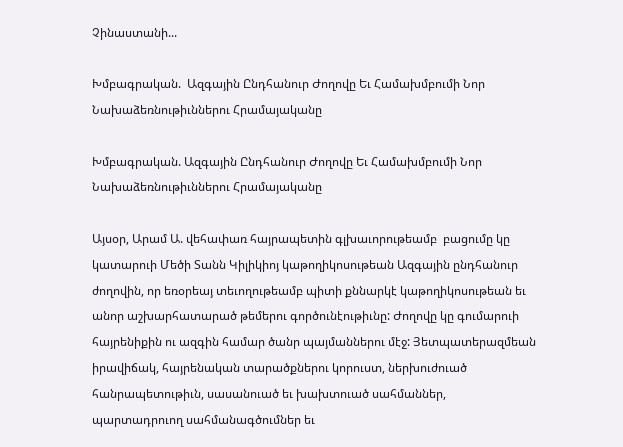Չինաստանի...

Խմբագրական.  Ազգային Ընդհանուր Ժողովը Եւ Համախմբումի Նոր Նախաձեռնութիւններու Հրամայականը

Խմբագրական. Ազգային Ընդհանուր Ժողովը Եւ Համախմբումի Նոր Նախաձեռնութիւններու Հրամայականը

Այսօր, Արամ Ա. վեհափառ հայրապետին գլխաւորութեամբ  բացումը կը կատարուի Մեծի Տանն Կիլիկիոյ կաթողիկոսութեան Ազգային ընդհանուր ժողովին, որ եռօրեայ տեւողութեամբ պիտի քննարկէ կաթողիկոսութեան եւ անոր աշխարհատարած թեմերու գործունէութիւնը: Ժողովը կը գումարուի հայրենիքին ու ազգին համար ծանր պայմաններու մէջ: Յետպատերազմեան իրավիճակ, հայրենական տարածքներու կորուստ, ներխուժուած հանրապետութիւն, սասանուած եւ խախտուած սահմաններ,  պարտադրուող սահմանագծումներ եւ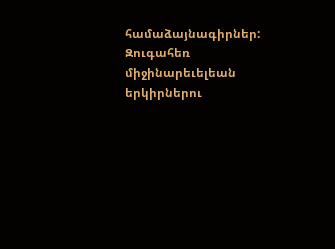համաձայնագիրներ: Զուգահեռ միջինարեւելեան երկիրներու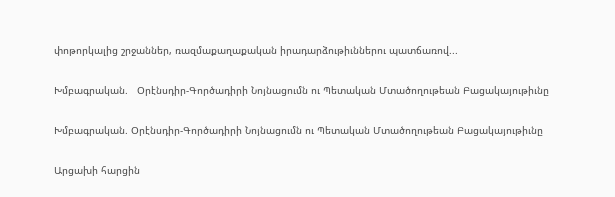փոթորկալից շրջաններ, ռազմաքաղաքական իրադարձութիւններու պատճառով...

Խմբագրական.   Օրէնսդիր-Գործադիրի Նոյնացումն ու Պետական Մտածողութեան Բացակայութիւնը

Խմբագրական. Օրէնսդիր-Գործադիրի Նոյնացումն ու Պետական Մտածողութեան Բացակայութիւնը

Արցախի հարցին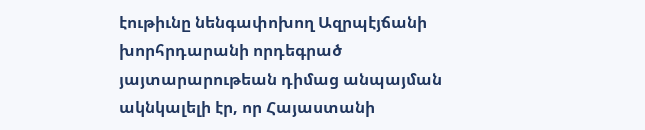էութիւնը նենգափոխող Ազրպէյճանի խորհրդարանի որդեգրած յայտարարութեան դիմաց անպայման ակնկալելի էր, որ Հայաստանի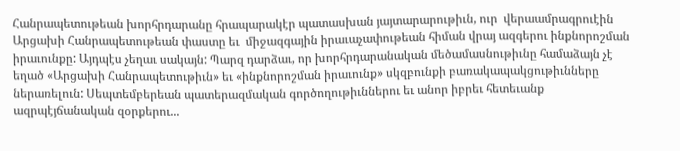Հանրապետութեան խորհրդարանը հրապարակէր պատասխան յայտարարութիւն, ուր  վերաամրագրուէին Արցախի Հանրապետութեան փաստը եւ  միջազգային իրաւաչափութեան հիման վրայ ազգերու ինքնորոշման իրաւունքը: Այդպէս չեղաւ սակայն: Պարզ դարձաւ, որ խորհրդարանական մեծամասնութիւնը համաձայն չէ եղած «Արցախի Հանրապետութիւն» եւ «ինքնորոշման իրաւունք» սկզբունքի բառակապակցութիւնները ներառելուն: Սեպտեմբերեան պատերազմական գործողութիւններու եւ անոր իբրեւ հետեւանք ազրպէյճանական զօրքերու...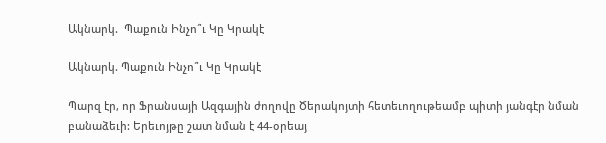Ակնարկ.  Պաքուն Ինչո՞ւ Կը Կրակէ

Ակնարկ. Պաքուն Ինչո՞ւ Կը Կրակէ

Պարզ էր, որ Ֆրանսայի Ազգային ժողովը Ծերակոյտի հետեւողութեամբ պիտի յանգէր նման բանաձեւի: Երեւոյթը շատ նման է 44-օրեայ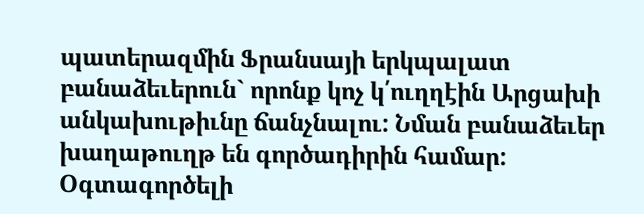պատերազմին Ֆրանսայի երկպալատ բանաձեւերուն` որոնք կոչ կ՛ուղղէին Արցախի անկախութիւնը ճանչնալու: Նման բանաձեւեր խաղաթուղթ են գործադիրին համար: Օգտագործելի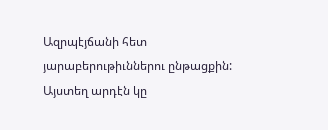Ազրպէյճանի հետ յարաբերութիւններու ընթացքին: Այստեղ արդէն կը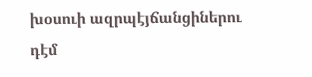խօսուի ազրպէյճանցիներու դէմ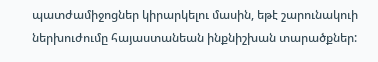պատժամիջոցներ կիրարկելու մասին, եթէ շարունակուի ներխուժումը հայաստանեան ինքնիշխան տարածքներ: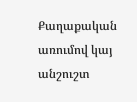Քաղաքական առումով կայ անշուշտ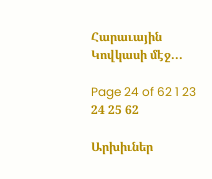Հարաւային Կովկասի մէջ...

Page 24 of 62 1 23 24 25 62

Արխիւներ